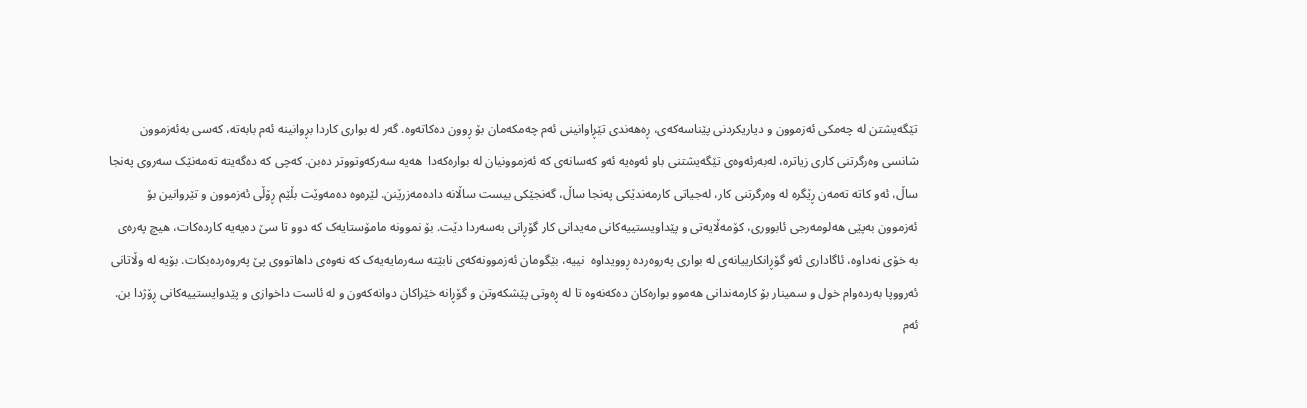تێگەیشتن لە چەمکی ئەزموون و دیاریکردنی پێناسەکەی، ڕەهەندی تێڕاوانینی ئەم چەمکەمان بۆ ڕوون دەکاتەوە. گەر لە بواری کاردا بڕوانینە ئەم بابەتە، کەسی بەئەزموون شانسی وەرگرتنی کاری زیاترە، لەبەرئەوەی تێگەیشتنی باو ئەوەیە ئەو کەسانەی کە ئەزموونیان لە بوارەکەدا  هەیە سەرکەوتووتر دەبن. کەچی کە دەگەیتە تەمەنێک سەروی پەنجا ساڵ، ئەو کاتە تەمەن ڕێگرە لە وەرگرتنی کار، لەجیاتی کارمەندێکی پەنجا ساڵ، گەنجێکی بیست ساڵانە دادەمەزرێنن. لێرەوە دەمەوێت بڵێم ڕۆڵی ئەزموون و تێروانین بۆ ئەزموون بەپێی هەلومەرجی ئابووری، کۆمەڵایەتی و پێداویستییەکانی مەیدانی کار گۆڕانی بەسەردا دێت. بۆ نموونە مامۆستایەک کە دوو تا سێ دەیەیە کاردەکات، هیچ پەرەی بە خۆی نەداوە، ئاگاداری ئەو گۆڕانکارییانەی لە بواری پەروەردە ڕوویداوە  نییە، بێگومان ئەزموونەکەی نابێتە سەرمایەیەک کە نەوەی داهاتووی پێ پەروەردەبکات. بۆیە لە وڵاتانی ئەرووپا بەردەوام خول و سمینار بۆ کارمەندانی هەموو بوارەکان دەکەنەوە تا لە ڕەوتی پێشکەوتن و گۆڕانە خێراکان دوانەکەون و لە ئاست داخوازی و پێدوایستییەکانی ڕۆژدا بن.
ئەم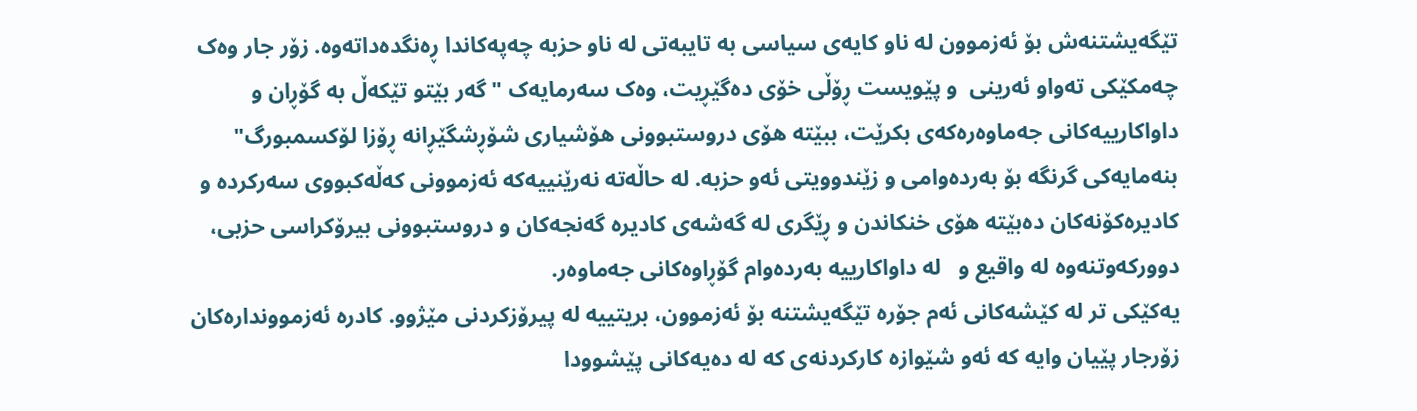تێگەیشتنەش بۆ ئەزموون لە ناو کایەی سیاسی بە تایبەتی لە ناو حزبە چەپەکاندا ڕەنگدەداتەوە. زۆر جار وەک چەمکێکی تەواو ئەرینی  و پێویست ڕۆڵی خۆی دەگێڕیت، وەک سەرمایەک "گەر بێتو تێکەڵ بە گۆڕان و داواکارییەکانی جەماوەرەکەی بکرێت، ببێتە هۆی دروستبوونی هۆشیاری شۆڕشگێڕانە ڕۆزا لۆکسمبورگ" بنەمایەکی گرنگە بۆ بەردەوامی و زێندوویتی ئەو حزبە. لە حاڵەتە نەرێنییەکە ئەزموونی کەڵەکبووی سەرکردە و کادیرەکۆنەکان دەبێتە هۆی خنکاندن و ڕێگری لە گەشەی کادیرە گەنجەکان و دروستبوونی بیرۆکراسی حزبی، دوورکەوتنەوە لە واقیع و   لە داواکارییە بەردەوام گۆڕاوەکانی جەماوەر.
یەکێکی تر لە کێشەکانی ئەم جۆرە تێگەیشتنە بۆ ئەزموون، بریتییە لە پیرۆزکردنی مێژوو. کادرە ئەزمووندارەکان زۆرجار پێیان وایە کە ئەو شێوازە کارکردنەی کە لە دەیەکانی پێشوودا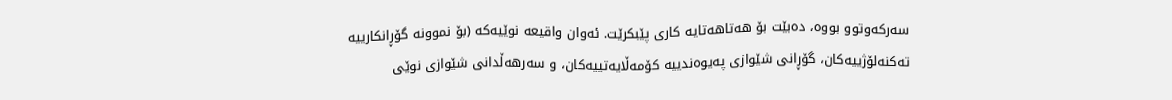سەرکەوتوو بووە، دەبێت بۆ هەتاهەتایە کاری پێبکرێت. ئەوان واقیعە نوێیەکە (بۆ نموونە گۆڕانکارییە تەکنەلۆژییەکان، گۆڕانی شێوازی پەیوەندییە کۆمەڵایەتییەکان، و سەرهەڵدانی شێوازی نوێی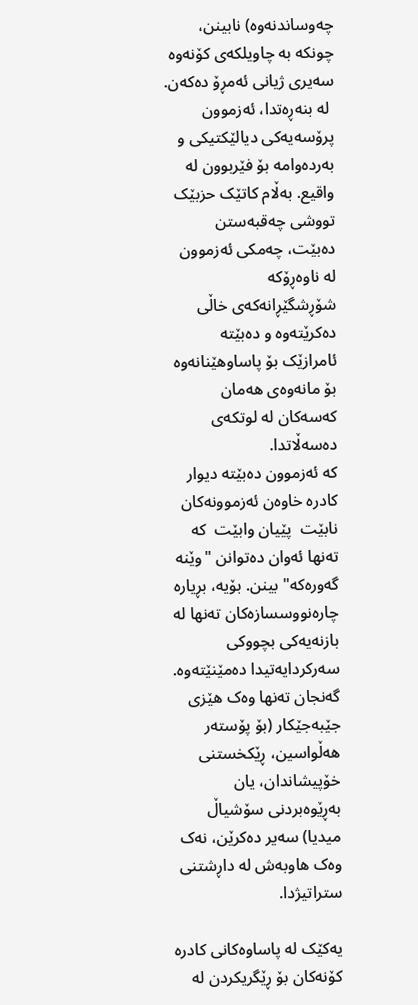چەوساندنەوە) نابینن، چونکە بە چاویلکەی کۆنەوە سەیری ژیانی ئەمڕۆ دەکەن.
 لە بنەڕەتدا، ئەزموون پرۆسەیەکی دیالێکتیکی و بەردەوامە بۆ فێربوون لە واقیع. بەڵام کاتێک حزبێک تووشی چەقبەستن دەبێت، چەمکی ئەزموون لە ناوەڕۆکە شۆڕشگێڕانەکەی خاڵی دەکرێتەوە و دەبێتە ئامرازێک بۆ پاساوهێنانەوە بۆ مانەوەی هەمان کەسەکان لە لوتکەی دەسەڵاتدا.
کە ئەزموون دەبێتە دیوار
کادرە خاوەن ئەزموونەکان نابێت  پێیان وابێت  کە تەنها ئەوان دەتوانن "وێنە گەورەکە" بینن. بۆیە، بڕیارە چارەنووسسازەکان تەنها لە بازنەیەکی بچووکی سەرکردایەتیدا دەمێنێتەوە. گەنجان تەنها وەک هێزی جێبەجێکار (بۆ پۆستەر هەڵواسین، ڕێکخستنی خۆپیشاندان، یان بەڕێوەبردنی سۆشیاڵ میدیا) سەیر دەکرێن، نەک وەک هاوبەش لە داڕشتنی ستراتیژدا.

یەکێک لە پاساوەکانی کادرە کۆنەکان بۆ ڕێگریکردن لە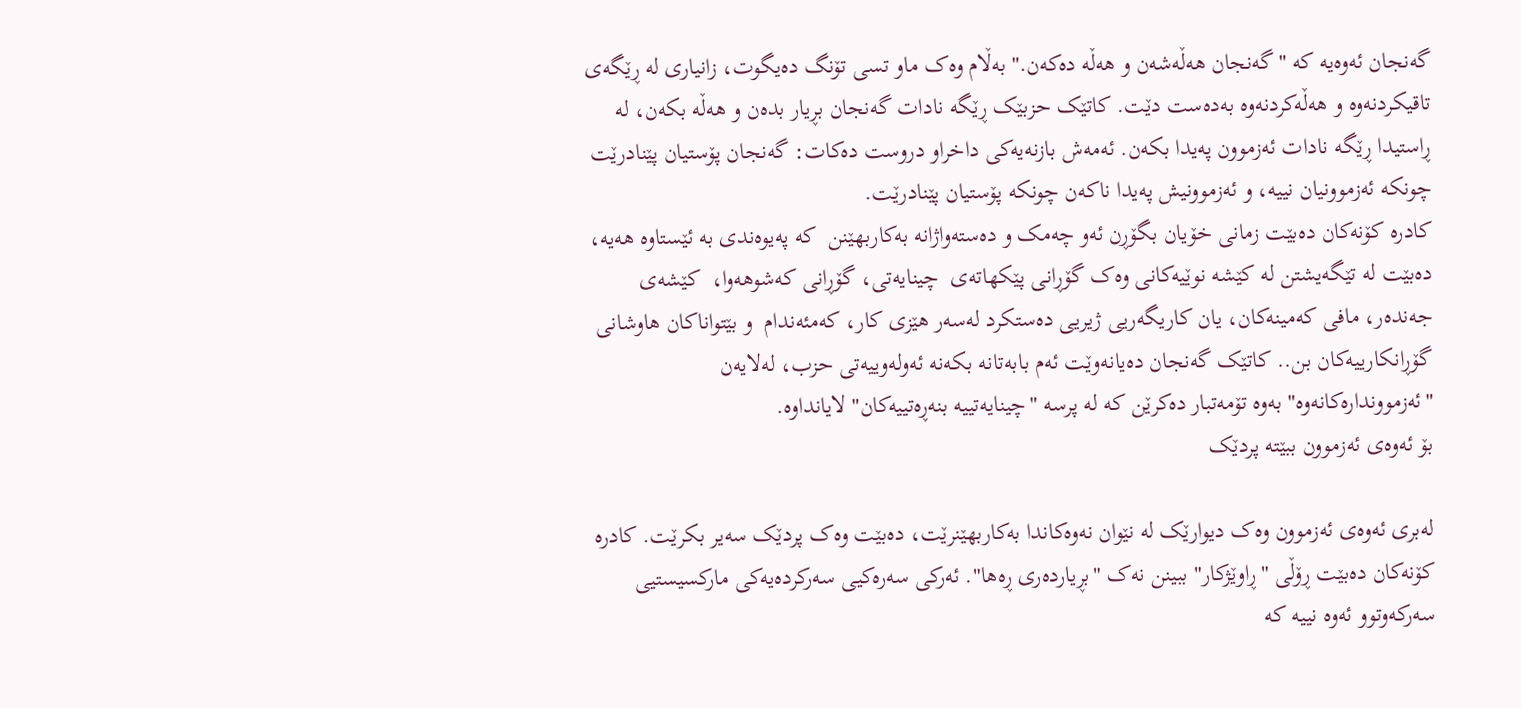گەنجان ئەوەیە کە "گەنجان هەڵەشەن و هەڵە دەکەن." بەڵام وەک ماو تسی تۆنگ دەیگوت، زانیاری لە ڕێگەی تاقیکردنەوە و هەڵەکردنەوە بەدەست دێت. کاتێک حزبێک ڕێگە نادات گەنجان بڕیار بدەن و هەڵە بکەن، لە ڕاستیدا ڕێگە نادات ئەزموون پەیدا بکەن. ئەمەش بازنەیەکی داخراو دروست دەکات: گەنجان پۆستیان پێنادرێت چونکە ئەزموونیان نییە، و ئەزموونیش پەیدا ناکەن چونکە پۆستیان پێنادرێت.
کادرە کۆنەکان دەبێت زمانی خۆیان بگۆڕن ئەو چەمک و دەستەواژانە بەکاربهێنن  کە پەیوەندی بە ئێستاوە هەیە،  دەبێت لە تێگەیشتن لە کێشە نوێیەکانی وەک گۆڕانی پێکهاتەی  چینایەتی، گۆڕانی کەشوهەوا،  کێشەی جەندەر، مافی کەمینەکان، یان کاریگەریی ژیریی دەستکرد لەسەر هێزی کار، کەمئەندام  و بێتواناکان هاوشانی گۆڕانکارییەکان بن.. کاتێک گەنجان دەیانەوێت ئەم بابەتانە بکەنە ئەولەوییەتی حزب، لەلایەن "ئەزمووندارەکانەوە" بەوە تۆمەتبار دەکرێن کە لە پرسە "چینایەتییە بنەڕەتییەکان" لایانداوە.
بۆ ئەوەی ئەزموون ببێتە پردێک

لەبری ئەوەی ئەزموون وەک دیوارێک لە نێوان نەوەکاندا بەکاربهێنرێت، دەبێت وەک پردێک سەیر بکرێت. کادرە کۆنەکان دەبێت ڕۆڵی "ڕاوێژکار" ببینن نەک "بڕیاردەری ڕەها". ئەرکی سەرەکیی سەرکردەیەکی مارکسیستیی سەرکەوتوو ئەوە نییە کە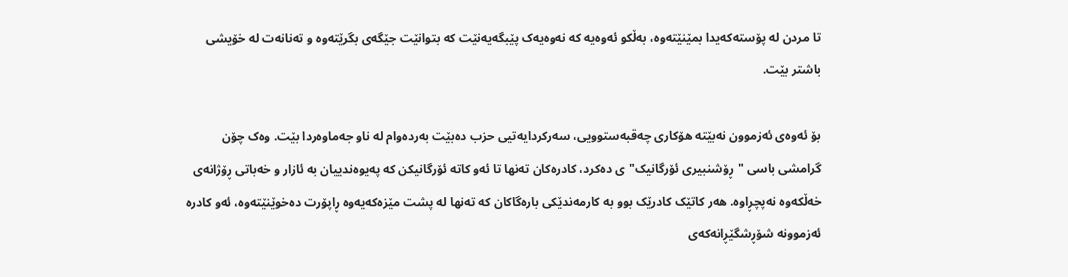تا مردن لە پۆستەکەیدا بمێنێتەوە، بەڵکو ئەوەیە کە نەوەیەک پێبگەیەنێت کە بتوانێت جێگەی بگرێتەوە و تەنانەت لە خۆیشی باشتر بێت.

بۆ ئەوەی ئەزموون نەبێتە هۆکاری چەقبەستوویی، سەرکردایەتیی حزب دەبێت بەردەوام لە ناو جەماوەردا بێت. وەک چۆن گرامشی باسی "ڕۆشنبیری ئۆرگانیک"ی دەکرد، کادرەکان تەنها تا ئەو کاتە ئۆرگانیکن کە پەیوەندییان بە ئازار و خەباتی ڕۆژانەی خەڵکەوە نەپچڕاوە. هەر کاتێک کادرێک بوو بە کارمەندێکی بارەگاکان کە تەنها لە پشت مێزەکەیەوە ڕاپۆرت دەخوێنێتەوە، ئەو کادرە ئەزموونە شۆڕشگێڕانەکەی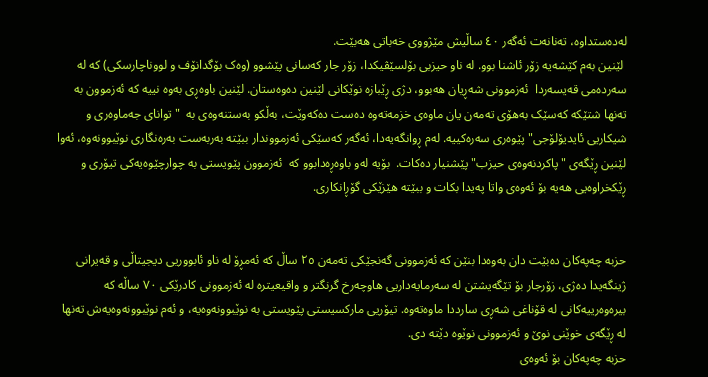لەدەستداوە، تەنانەت ئەگەر ٤٠ ساڵیش مێژووی خەباتی هەبێت.
 لێنین بەم کێشەیە زۆر ئاشنا بوو. لە ناو حیزبی بۆلسێڤیکدا، زۆر جار کەسانی پێشوو (وەک بۆگدانۆف و لووناچارسکی) کە لە سەردەمی قەیسەردا  ئەزموونی شەڕیان هەبوو، دژی ڕێبازە نوێکانی لێنین دەوەستان. لێنین باوەڕی بەوە نییە کە ئەزموون بە تەنها شتێکە کەسێک بەهۆی تەمەن یان ماوەی خزمەتەوە دەست دەکەوێت، بەڵکو بەستنەوەی بە  "توانای جەماوەری و شیکاریی ئایدیۆلۆجی" پێوەری سەرەکییە. لەم ڕوانگەیەدا، ئەگەر کەسێکی ئەزمووندار ببێتە بەربەست بەرەنگاری نوێبوونەوە، ئەوا لێنین ڕێگەی "پاکردنەوەی حیزب" پێشنیار دەکات.  بۆیە لەو باوەڕەدابوو کە  ئەزموون پێویستی بە چوارچێوەیەکی تیۆری و ڕێکخراوەیی هەیە بۆ ئەوەی واتا پەیدا بکات و ببێتە هێزێکی گۆڕانکاری.


حزبە چەپەکان دەبێت دان بەوەدا بنێن کە ئەزموونی گەنجێکی تەمەن ٢٥ ساڵ کە ئەمڕۆ لە ناو ئابووریی دیجیتاڵی و قەیرانی ژینگەیدا دەژی، زۆرجار بۆ تێگەیشتن لە سەرمایەداریی هاوچەرخ گرنگتر و واقیعیترە لە ئەزموونی کادرێکی ٧٠ ساڵە کە بیرەوەرییەکانی لە قۆناغی شەڕی سارددا ماوەتەوە. تیۆریی مارکسیستی پێویستی بە نوێبوونەوەیە، و ئەم نوێبوونەوەیەش تەنها لە ڕێگەی خوێنی نوێ و ئەزموونی نوێوە دێتە دی.
حزبە چەپەکان بۆ ئەوەی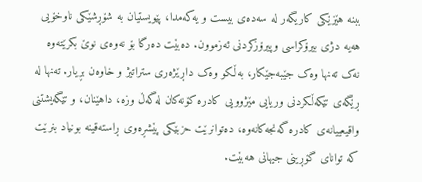ببنە هێزێکی کاریگەر لە سەدەی بیست و یەکەمدا، پێویستیان بە شۆڕشێکی ناوخۆیی هەیە دژی بیرۆکراسی وپیرۆزکردنی ئەزموون. دەبێت دەرگا بۆ نەوەی نوێ بکرێتەوە نەک تەنها وەک جێبەجێکار، بەڵکو وەک داڕێژەری ستراتیژ و خاوەن بڕیار. تەنها لە ڕێگەی تێکەڵکردنی وریایی مێژوویی کادرە کۆنەکان لەگەڵ وزە، داهێنان، و تێگەیشتنی واقیعییانەی کادرە گەنجەکانەوە، دەتوانرێت حزبێکی پێشڕەوی ڕاستەقینە بونیاد بنرێت کە توانای گۆڕینی جیهانی هەبێت.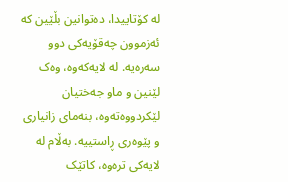لە کۆتاییدا، دەتوانین بڵێین کە ئەزموون چەقۆیەکی دوو سەرەیە. لە لایەکەوە، وەک لێنین و ماو جەختیان لێکردووەتەوە، بنەمای زانیاری و پێوەری ڕاستییە. بەڵام لە لایەکی ترەوە، کاتێک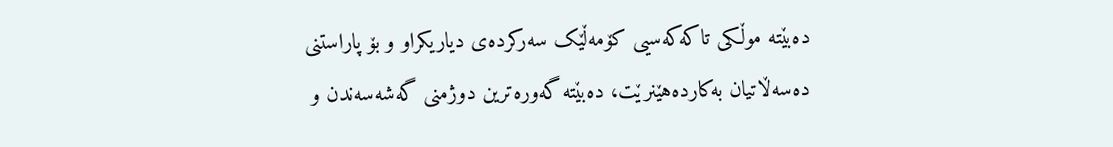دەبێتە موڵکی تاکەکەسیی کۆمەڵێک سەرکردەی دیاریکراو و بۆ پاراستنی دەسەڵاتیان بەکاردەهێنرێت، دەبێتە گەورەترین دوژمنی گەشەسەندن و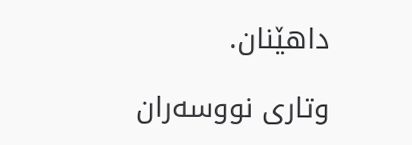داهێنان.

وتاری نووسەران